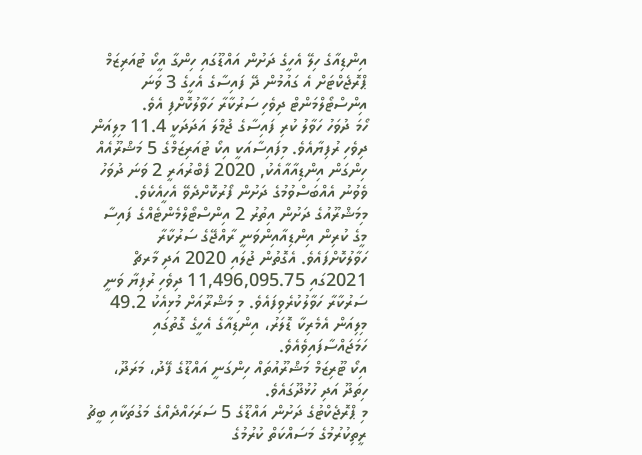އިންޑިއާގެ ހިލޭ އެހީގެ ދަށުން އައްޑޫގައި ހިންގާ އީކޯ ޓުއަރިޒަމް ޕްރޮޖެކްޓަށް އެ ގައުމުން ދޭ ފައިސާގެ އެހީގެ 3 ވަނަ އިންސްޓޯލްމަންޓް ދިވެހި ސަރުކާރާ ހަވާލުކޮށްފި އެވެ.
ހޯމަ ދުވަހު ހަވާލު ކުރި ފައިސާގެ ޖުމްލަ އަދަދަކީ 11.4 މިލިއަން ދިވެހި ރުފިޔާއެވެ. މިފައިސާއަކީ އިކޯ ޓުއަރިޒަމްގެ 5 މަޝްރޫއެއް ހިންގަން އިންޑިއާއާއެކު, 2020 ފެބްރުއަރީ 2 ވަނަ ދުވަހު ވެވުނު އެއްބަސްވުމުގެ ދަށުން ފޯރުކޮށްދެވޭ އެހީއެކެވެ. މިމަޝްރޫއުގެ ދަށުން އިތުރު 2 އިންސްޓޯލްމެންޓެއްގެ ފައިސާ މީގެ ކުރިން އިންޑިއާއިންވަނީ ރާއްޖޭގެ ސަރުކާރާ ހަވާލުކޮށްފައެވެ. އެގޮތުން ޖުލައި 2020 އަދި މާރޗް 2021ގައި 11,496,095.75 ދިވެހި ރުފިޔާ ވަނީ ސަރުކާރާ ހަވާލުކުރެވިފައެވެ. މި މަޝްރޫއަށް މުޅިއެކު 49.2 މިލިއަން އެމެރިކާ ޑޮލަރު، އިންޑިއާގެ އެހީގެ ގޮތުގައި ހަމަޖައްސާފައިވެއެވެ.
އިކޯ ޓޫރިޒަމް މަޝްރޫއުތައް ހިންގަނީ އައްޑޫގެ ފޭދު، މަރަދޫ، ހިތަދޫ އަދި ހުޅުދޫގައެވެ.
މި ޕްރޮޖެކްޓުގެ ދަށުން އައްޑޫގެ 5 ސަރަހައްދެއްގެ މަގުތަކާއި ބީޗު ރީތިކުރުމުގެ މަސައްކަތް ކުރުމުގެ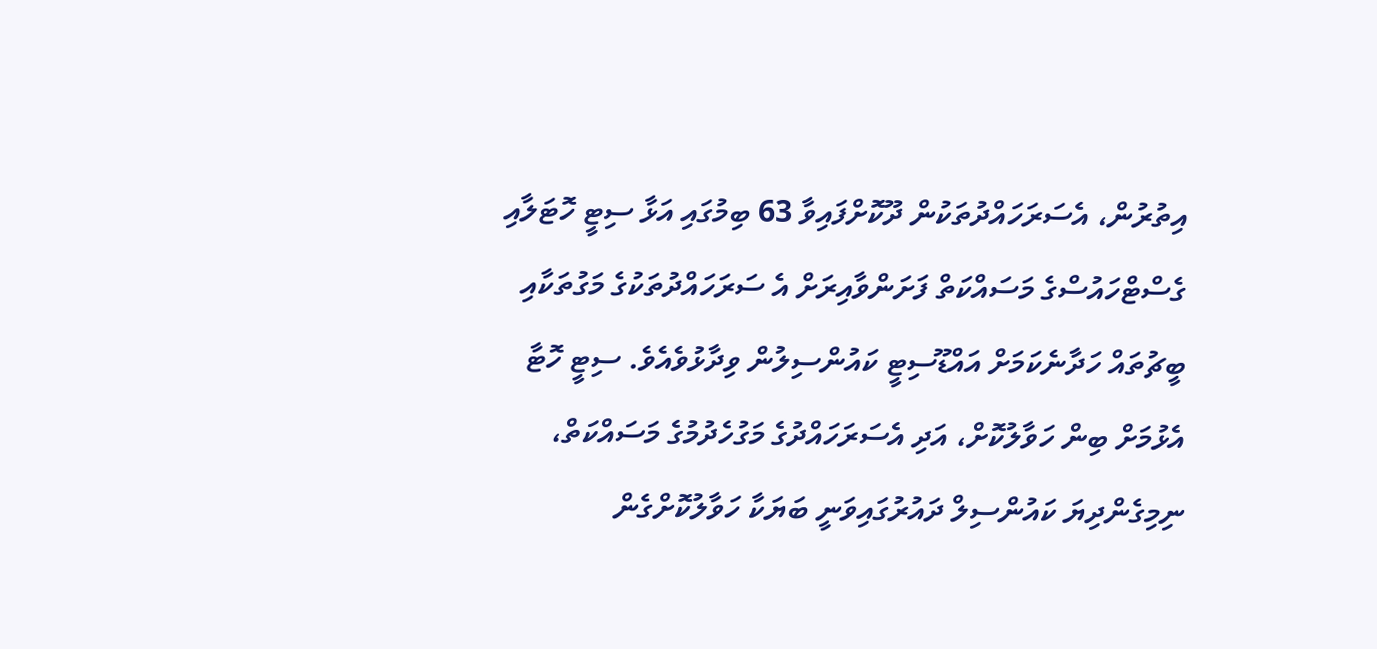އިތުރުން، އެސަރަހައްދުތަކުން ދޫކޮށްފައިވާ 63 ބިމުގައި އަޅާ ސިޓީ ހޮޓަލާއި ގެސްޓްހައުސްގެ މަސައްކަތް ފަށަންވާއިރަށް އެ ސަރަހައްދުތަކުގެ މަގުތަކާއި ބީޗުތައް ހަދާނެކަމަށް އައްޑޫސިޓީ ކައުންސިލުން ވިދާޅުވެއެވެ. ސިޓީ ހޮޓާ އެޅުމަށް ބިން ހަވާލުކޮށް، އަދި އެސަރަހައްދުގެ މަގުހެދުމުގެ މަސައްކަތް، ނިމިގެންދިޔަ ކައުންސިލް ދައުރުގައިވަނީ ބަޔަކާ ހަވާލުކޮށްގެން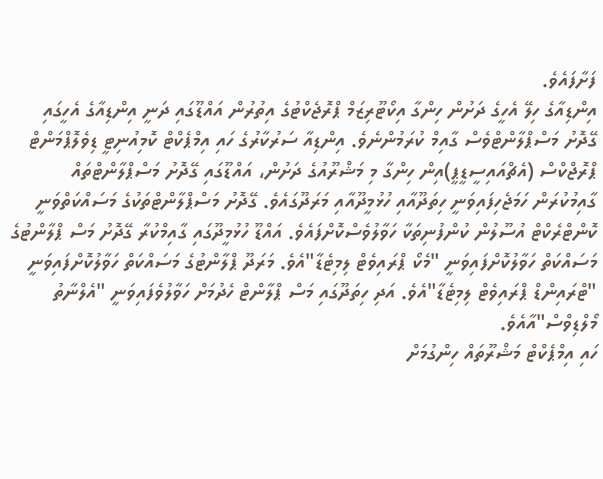ފަށާފައެވެ.
އިންޑިއާގެ ހިލޭ އެހީގެ ދަށުން ހިންގާ އިކޯޓޫރިޒަމް ޕްރޮޖެކްޓުގެ އިތުރުން އައްޑޫގައި ދަނީ އިންޑިއާގެ އެހީގައި ގޭދޮށު މަސްޕްލާންޓްވެސް ގާއިމް ކުރަމުންނެވެ. އިންޑިއާ ސަރުކާރުގެ ހައި އިމްޕެކްޓް ކޮމިއުނިޓީ ޑިވެލޮޕްމަންޓް ޕްރޮޖްކްސް (އެޗްއައިސީޑީޕީ)އިން ހިންގާ މި މަޝްރޫއުގެ ދަށުން، އައްޑޫގައި ގޭދޮށު މަސްޕްލާންޓްތައް ގާއިމުކުރަން ހަމަޖެހިފައިވަނީ ހިތަދޫއާއި ހުޅުމީދޫއާއި މަރަދޫގައެވެ. ގޭދޮށު މަސްޕްލާންޓްތަކުގެ މަސައްކަތްވަނީ ކޮންޓްރެކްޓް އުސޫލުން ކުންފުނިތަކާ ހަވާލުވެސްކޮށްފައެވެ. އައްޑޫ ހުޅުމީދޫގައި ގާއިމްކުރާ ގޭދޮށު މަސް ޕްލާންޓުގެ މަސައްކަތް ހަވާލުކޮށްފައިވަނީ "މެކޯ ޕްރައިވެޓް ލިމިޓެޑާ"އެވެ. މަރަދޫ ޕްލާންޓުގެ މަސައްކަތް ހަވާލުކޮށްފައިވަނީ "ޓްރައިންޑް ޕްރައިވެޓް ލިމިޓެޑާ"އެވެ. އަދި ހިތަދޫގައި މަސް ޕްލާންޓް ހެދުމަށް ހަވާލުވެފައިވަނީ "އެލްނާތު މޯލްޑިވްސް"އާއެވެ.
ހައި އިމްޕެކްޓް މަޝްރޫތައް ހިންގުމަށް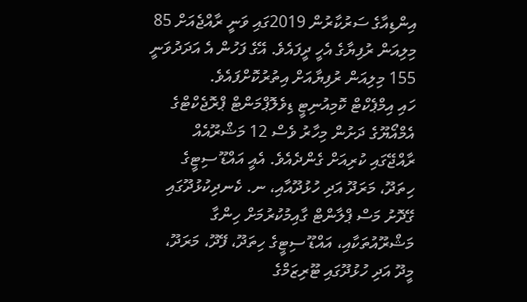އިންޑިއާގެ ސަރުކާރުން 2019ގައި ވަނީ ރާއްޖެއަށް 85 މިލިއަން ރުފިޔާގެ އެހީ ދީފައެވެ. އޭގެ ފަހުން އެ އަދަދުވަނީ 155 މިލިއަން ރުފިޔާއަށް އިތުރުކޮށްފައެވެ.
ހައި އިމްޕެކްޓް ކޮމިއުނިޓީ ޑިވެލޮޕްމަންޓް ޕްރޮޖެކްޓްގެ އެމްއޯޔޫގެ ދަށުން މިހާރު ވެސް 12 މަޝްރޫއެއް ރާއްޖޭގައި ކުރިއަށް ގެންދެއެވެ. އެއީ އައްޑޫ ސިޓީގެ ހިތަދޫ، މަރަދޫ އަދި ހުޅުދޫއާއި، ނ. ކެނދިކުޅުދޫގައި ގޭދޮށު މަސް ޕްލާންޓް ގާއިމުކުރުމަށް ހިންގާ މަޝްރޫއުތަކާއި، އައްޑޫ ސިޓީގެ ހިތަދޫ، ފޭދޫ، މަރަދޫ، މީދޫ އަދި ހުޅުދޫގައި ޓޫރިޒަމްގެ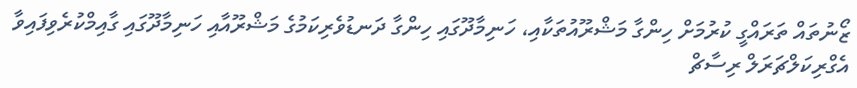ޒޯނުތައް ތަރައްގީ ކުރުމަށް ހިންގާ މަޝްރޫއުތަކާއި، ހަނިމާދޫގައި ހިންގާ ދަނޑުވެރިކަމުގެ މަޝްރޫއާއި ހަނިމާދޫގައި ގާއިމްކުރެވިފައިވާ އެގްރިކަލްޗަރަލް ރިސާޗް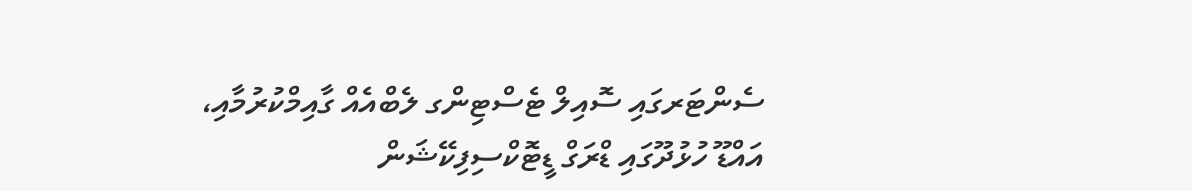ސެންޓަރގައި ސޮއިލް ޓެސްޓިންގ ލެބްއެއް ގާއިމްކުރުމާއި، އައްޑޫ ހުޅުދޫގައި ޑްރަގް ޑީޓޮކްސިފިކޭޝަން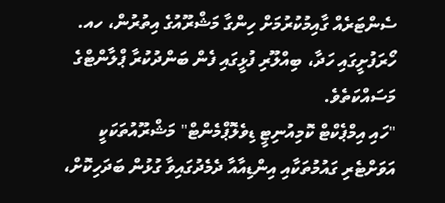ސެންޓަރެއް ގާއިމުކުރުމަށް ހިންގާ މަޝްރޫއުގެ އިތުރުން، ހއ. ހޯރަފުށީގައި ހަދާ، ބިއްލޫރި ފުޅީގައި ފެން ބަންދުކުރާ ޕްލާންޓްގެ މަސައްކަތެވެ.
"ހައި އިމްޕެކްޓް ކޮމިއުނިޓީ ޑިވެލޮޕްމެންޓް" މަޝްރޫއުތަކަކީ އަވަށްޓެރި ގައުމުތަކާއި އިންޑިއާއާ ދެމެދުގައިވާ ގުޅުން ބަދަހިކޮށް،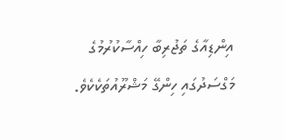އިންޑިއާގެ ތަޖުރިބާ ހިއްސާކުރުމުގެ މަގްސަދުގައި ހިންގޭ މަޝްރޫއުތަކެކެވެ.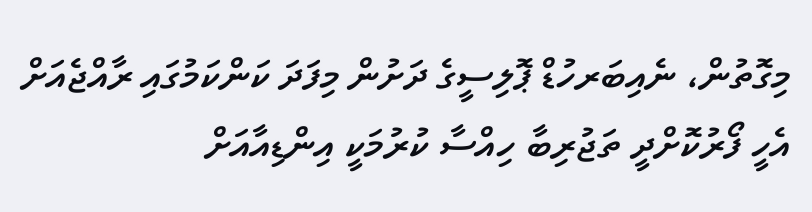މިގޮތުން، ނެއިބަރހުޑް ޕޮލިސީގެ ދަށުން މިފަދަ ކަންކަމުގައި ރާއްޖެއަށް އެހީ ފޯރުކޮށްދީ ތަޖުރިބާ ހިއްސާ ކުރުމަކީ އިންޑިއާއަށް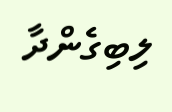ލިބިގެންދާ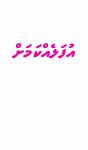އުފަލެއްކަމަށް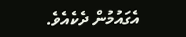އެގައުމުން ދެކެއެވެ.